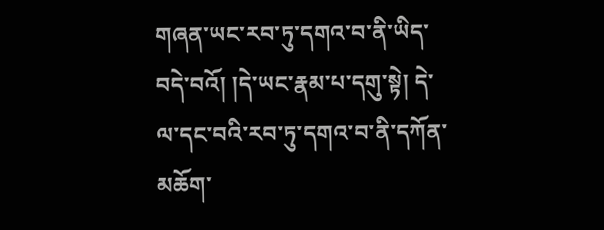གཞན་ཡང་རབ་ཏུ་དགའ་བ་ནི་ཡིད་བདེ་བའོ། །དེ་ཡང་རྣམ་པ་དགུ་སྟེ། དེ་ལ་དང་བའི་རབ་ཏུ་དགའ་བ་ནི་དཀོན་མཆོག་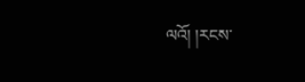ལའོ། །རངས་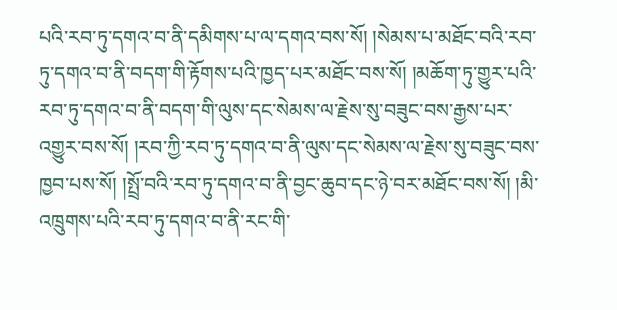པའི་རབ་ཏུ་དགའ་བ་ནི་དམིགས་པ་ལ་དགའ་བས་སོ། །སེམས་པ་མཐོང་བའི་རབ་ཏུ་དགའ་བ་ནི་བདག་གི་རྟོགས་པའི་ཁྱད་པར་མཐོང་བས་སོ། །མཆོག་ཏུ་གྱུར་པའི་རབ་ཏུ་དགའ་བ་ནི་བདག་གི་ལུས་དང་སེམས་ལ་རྗེས་སུ་བཟུང་བས་རྒྱས་པར་འགྱུར་བས་སོ། །རབ་ཀྱི་རབ་ཏུ་དགའ་བ་ནི་ལུས་དང་སེམས་ལ་རྗེས་སུ་བཟུང་བས་ཁྱབ་པས་སོ། །སྤྲོ་བའི་རབ་ཏུ་དགའ་བ་ནི་བྱང་ཆུབ་དང་ཉེ་བར་མཐོང་བས་སོ། །མི་འཁྲུགས་པའི་རབ་ཏུ་དགའ་བ་ནི་རང་གི་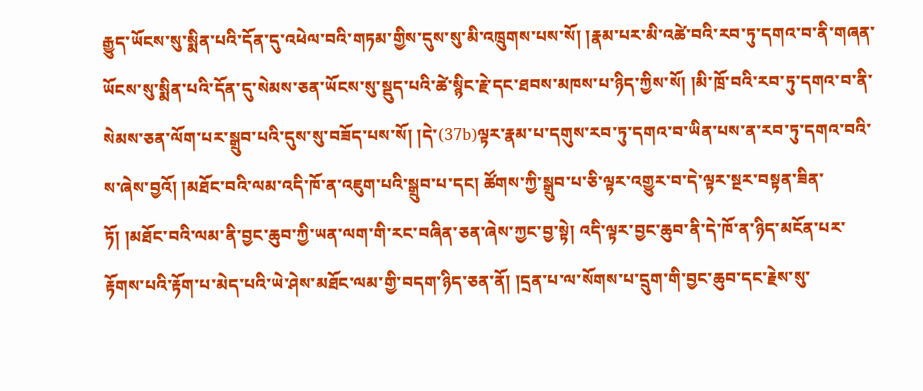རྒྱུད་ཡོངས་སུ་སྨིན་པའི་དོན་དུ་འཕེལ་བའི་གཏམ་གྱིས་དུས་སུ་མི་འཁྲུགས་པས་སོ། །རྣམ་པར་མི་འཚེ་བའི་རབ་ཏུ་དགའ་བ་ནི་གཞན་ཡོངས་སུ་སྨིན་པའི་དོན་དུ་སེམས་ཅན་ཡོངས་སུ་སྡུད་པའི་ཚེ་སྙིང་རྗེ་དང་ཐབས་མཁས་པ་ཉིད་ཀྱིས་སོ། །མི་ཁྲོ་བའི་རབ་ཏུ་དགའ་བ་ནི་སེམས་ཅན་ལོག་པར་སྒྲུབ་པའི་དུས་སུ་བཟོད་པས་སོ། །དེ་(37b)ལྟར་རྣམ་པ་དགུས་རབ་ཏུ་དགའ་བ་ཡིན་པས་ན་རབ་ཏུ་དགའ་བའི་ས་ཞེས་བྱའོ། །མཐོང་བའི་ལམ་འདི་ཁོ་ན་འཇུག་པའི་སྒྲུབ་པ་དང། ཚོགས་ཀྱི་སྒྲུབ་པ་ཅི་ལྟར་འགྱུར་བ་དེ་ལྟར་སྔར་བསྟན་ཟིན་ཏོ། །མཐོང་བའི་ལམ་ནི་བྱང་ཆུབ་ཀྱི་ཡན་ལག་གི་རང་བཞིན་ཅན་ཞེས་ཀྱང་བྱ་སྟེ། འདི་ལྟར་བྱང་ཆུབ་ནི་དེ་ཁོ་ན་ཉིད་མངོན་པར་རྟོགས་པའི་རྟོག་པ་མེད་པའི་ཡེ་ཤེས་མཐོང་ལམ་གྱི་བདག་ཉིད་ཅན་ནོ། །དྲན་པ་ལ་སོགས་པ་དྲུག་གི་བྱང་ཆུབ་དང་རྗེས་སུ་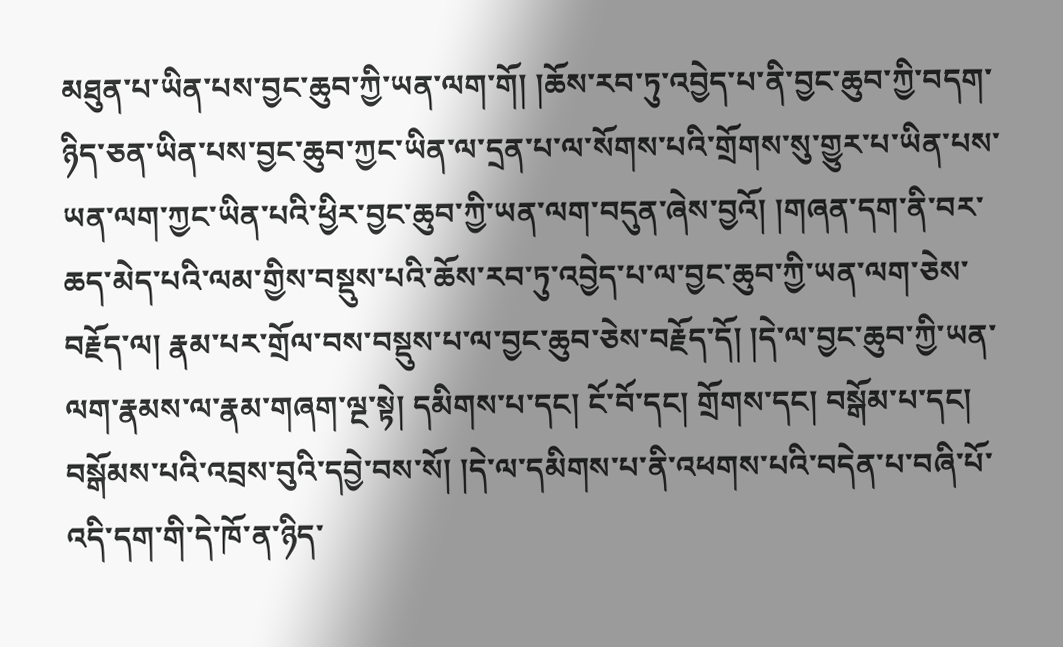མཐུན་པ་ཡིན་པས་བྱང་ཆུབ་ཀྱི་ཡན་ལག་གོ། །ཆོས་རབ་ཏུ་འབྱེད་པ་ནི་བྱང་ཆུབ་ཀྱི་བདག་ཉིད་ཅན་ཡིན་པས་བྱང་ཆུབ་ཀྱང་ཡིན་ལ་དྲན་པ་ལ་སོགས་པའི་གྲོགས་སུ་གྱུར་པ་ཡིན་པས་ཡན་ལག་ཀྱང་ཡིན་པའི་ཕྱིར་བྱང་ཆུབ་ཀྱི་ཡན་ལག་བདུན་ཞེས་བྱའོ། །གཞན་དག་ནི་བར་ཆད་མེད་པའི་ལམ་གྱིས་བསྡུས་པའི་ཆོས་རབ་ཏུ་འབྱེད་པ་ལ་བྱང་ཆུབ་ཀྱི་ཡན་ལག་ཅེས་བརྗོད་ལ། རྣམ་པར་གྲོལ་བས་བསྡུས་པ་ལ་བྱང་ཆུབ་ཅེས་བརྗོད་དོ། །དེ་ལ་བྱང་ཆུབ་ཀྱི་ཡན་ལག་རྣམས་ལ་རྣམ་གཞག་ལྔ་སྟེ། དམིགས་པ་དང། ངོ་བོ་དང། གྲོགས་དང། བསྒོམ་པ་དང། བསྒོམས་པའི་འབྲས་བུའི་དབྱེ་བས་སོ། །དེ་ལ་དམིགས་པ་ནི་འཕགས་པའི་བདེན་པ་བཞི་པོ་འདི་དག་གི་དེ་ཁོ་ན་ཉིད་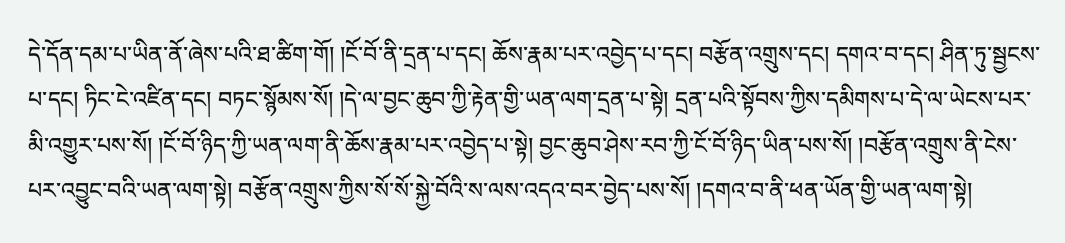དེ་དོན་དམ་པ་ཡིན་ནོ་ཞེས་པའི་ཐ་ཚིག་གོ། །ངོ་བོ་ནི་དྲན་པ་དང། ཆོས་རྣམ་པར་འབྱེད་པ་དང། བརྩོན་འགྲུས་དང། དགའ་བ་དང། ཤིན་ཏུ་སྦྱངས་པ་དང། ཏིང་ངེ་འཛིན་དང། བཏང་སྙོམས་སོ། །དེ་ལ་བྱང་ཆུབ་ཀྱི་རྟེན་གྱི་ཡན་ལག་དྲན་པ་སྟེ། དྲན་པའི་སྟོབས་ཀྱིས་དམིགས་པ་དེ་ལ་ཡེངས་པར་མི་འགྱུར་པས་སོ། །ངོ་བོ་ཉིད་ཀྱི་ཡན་ལག་ནི་ཆོས་རྣམ་པར་འབྱེད་པ་སྟེ། བྱང་ཆུབ་ཤེས་རབ་ཀྱི་ངོ་བོ་ཉིད་ཡིན་པས་སོ། །བརྩོན་འགྲུས་ནི་ངེས་པར་འབྱུང་བའི་ཡན་ལག་སྟེ། བརྩོན་འགྲུས་ཀྱིས་སོ་སོ་སྐྱེ་བོའི་ས་ལས་འདའ་བར་བྱེད་པས་སོ། །དགའ་བ་ནི་ཕན་ཡོན་གྱི་ཡན་ལག་སྟེ།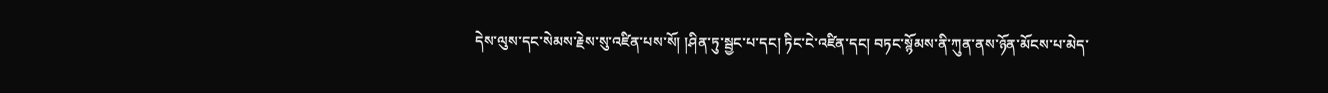དེས་ལུས་དང་སེམས་རྗེས་སུ་འཛིན་པས་སོ། །ཤིན་ཏུ་སྦྱང་པ་དང། ཏིང་ངེ་འཛིན་དང། བཏང་སྙོམས་ནི་ཀུན་ནས་ཉོན་མོངས་པ་མེད་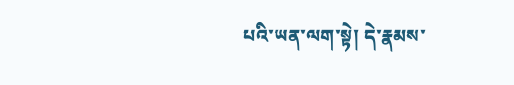པའི་ཡན་ལག་སྟེ། དེ་རྣམས་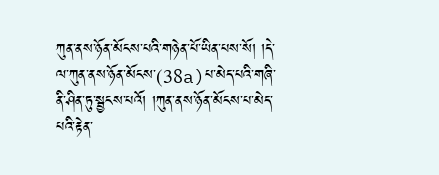ཀུན་ནས་ཉོན་མོངས་པའི་གཉེན་པོ་ཡིན་པས་སོ། །དེ་ལ་ཀུན་ནས་ཉོན་མོངས་(38a)པ་མེད་པའི་གཞི་ནི་ཤིན་ཏུ་སྦྱངས་པའོ། །ཀུན་ནས་ཉོན་མོངས་པ་མེད་པའི་རྟེན་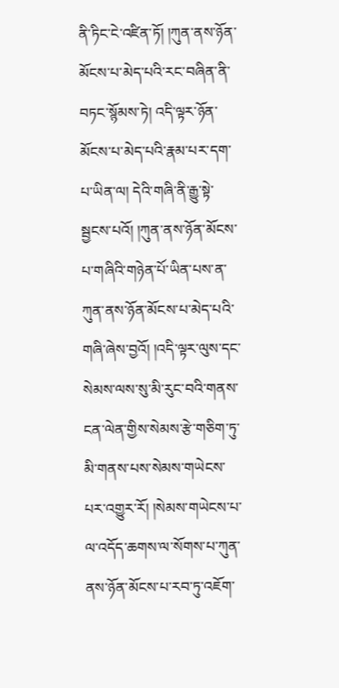ནི་ཏིང་ངེ་འཛིན་ཏོ། །ཀུན་ནས་ཉོན་མོངས་པ་མེད་པའི་རང་བཞིན་ནི་བཏང་སྙོམས་ཏེ། འདི་ལྟར་ཉོན་མོངས་པ་མེད་པའི་རྣམ་པར་དག་པ་ཡིན་ལ། དེའི་གཞི་ནི་རྒྱུ་སྟེ་སྦྱངས་པའོ། །ཀུན་ནས་ཉོན་མོངས་པ་གཞིའི་གཉེན་པོ་ཡིན་པས་ན་ཀུན་ནས་ཉོན་མོངས་པ་མེད་པའི་གཞི་ཞེས་བྱའོ། །འདི་ལྟར་ལུས་དང་སེམས་ལས་སུ་མི་རུང་བའི་གནས་ངན་ལེན་གྱིས་སེམས་རྩེ་གཅིག་ཏུ་མི་གནས་པས་སེམས་གཡེངས་པར་འགྱུར་རོ། །སེམས་གཡེངས་པ་ལ་འདོད་ཆགས་ལ་སོགས་པ་ཀུན་ནས་ཉོན་མོངས་པ་རབ་ཏུ་འཇོག་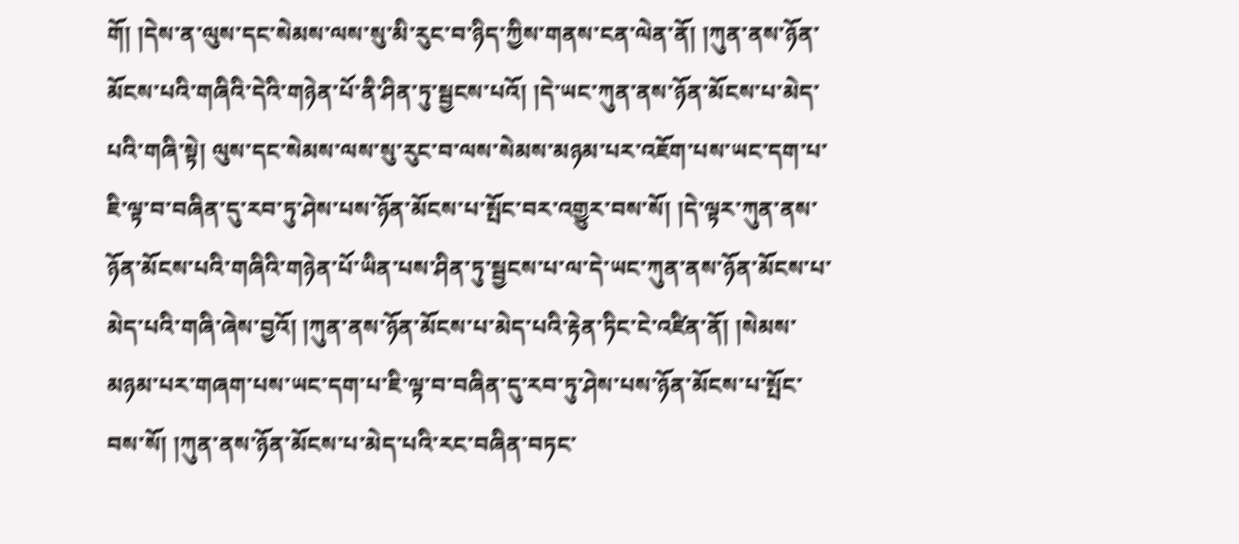གོ། །དེས་ན་ལུས་དང་སེམས་ལས་སུ་མི་རུང་བ་ཉིད་ཀྱིས་གནས་ངན་ལེན་ནོ། །ཀུན་ནས་ཉོན་མོངས་པའི་གཞིའི་དེའི་གཉེན་པོ་ནི་ཤིན་ཏུ་སྦྱངས་པའོ། །དེ་ཡང་ཀུན་ནས་ཉོན་མོངས་པ་མེད་པའི་གཞི་སྟེ། ལུས་དང་སེམས་ལས་སུ་རུང་བ་ལས་སེམས་མཉམ་པར་འཇོག་པས་ཡང་དག་པ་ཇི་ལྟ་བ་བཞིན་དུ་རབ་ཏུ་ཤེས་པས་ཉོན་མོངས་པ་སྤོང་བར་འགྱུར་བས་སོ། །དེ་ལྟར་ཀུན་ནས་ཉོན་མོངས་པའི་གཞིའི་གཉེན་པོ་ཡིན་པས་ཤིན་ཏུ་སྦྱངས་པ་ལ་དེ་ཡང་ཀུན་ནས་ཉོན་མོངས་པ་མེད་པའི་གཞི་ཞེས་བྱའོ། །ཀུན་ནས་ཉོན་མོངས་པ་མེད་པའི་རྟེན་ཏིང་ངེ་འཛིན་ནོ། །སེམས་མཉམ་པར་གཞག་པས་ཡང་དག་པ་ཇི་ལྟ་བ་བཞིན་དུ་རབ་ཏུ་ཤེས་པས་ཉོན་མོངས་པ་སྤོང་བས་སོ། །ཀུན་ནས་ཉོན་མོངས་པ་མེད་པའི་རང་བཞིན་བཏང་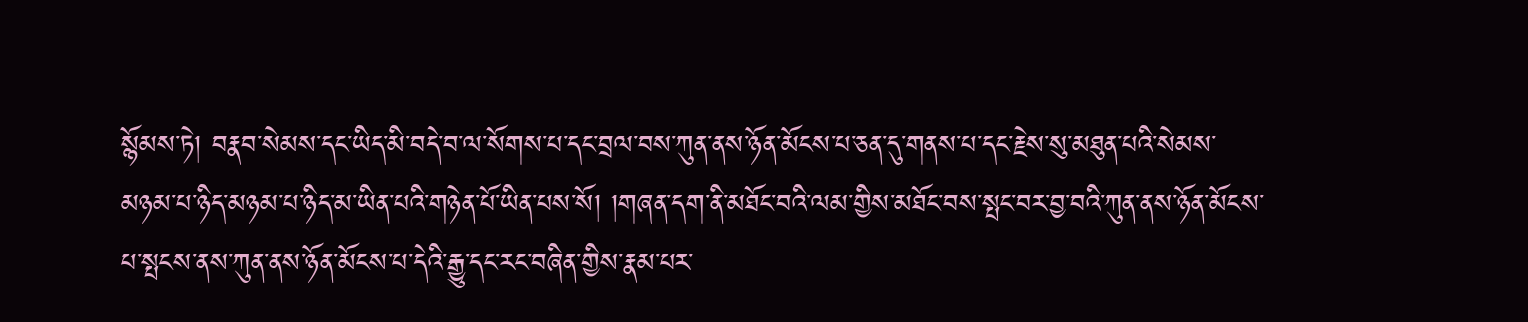སྙོམས་ཏེ། བརྣབ་སེམས་དང་ཡིད་མི་བདེ་བ་ལ་སོགས་པ་དང་བྲལ་བས་ཀུན་ནས་ཉོན་མོངས་པ་ཅན་དུ་གནས་པ་དང་རྗེས་སུ་མཐུན་པའི་སེམས་མཉམ་པ་ཉིད་མཉམ་པ་ཉིད་མ་ཡིན་པའི་གཉེན་པོ་ཡིན་པས་སོ། །གཞན་དག་ནི་མཐོང་བའི་ལམ་གྱིས་མཐོང་བས་སྤང་བར་བྱ་བའི་ཀུན་ནས་ཉོན་མོངས་པ་སྤངས་ནས་ཀུན་ནས་ཉོན་མོངས་པ་དེའི་རྒྱུ་དང་རང་བཞིན་གྱིས་རྣམ་པར་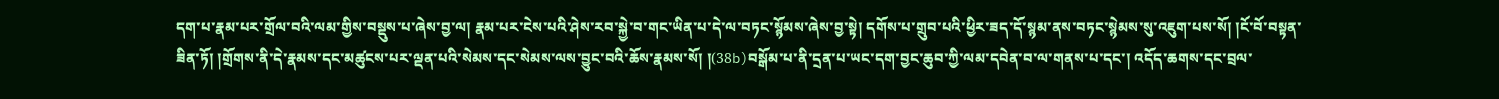དག་པ་རྣམ་པར་གྲོལ་བའི་ལམ་གྱིས་བསྡུས་པ་ཞེས་བྱ་ལ། རྣམ་པར་ངེས་པའི་ཤེས་རབ་སྐྱེ་བ་གང་ཡིན་པ་དེ་ལ་བཏང་སྙོམས་ཞེས་བྱ་སྟེ། དགོས་པ་གྲུབ་པའི་ཕྱིར་ཟད་དོ་སྙམ་ནས་བཏང་སྙེམས་སུ་འཇུག་པས་སོ། །ངོ་བོ་བསྟན་ཟིན་ཏོ། །གྲོགས་ནི་དེ་རྣམས་དང་མཚུངས་པར་ལྡན་པའི་སེམས་དང་སེམས་ལས་བྱུང་བའི་ཆོས་རྣམས་སོ། །(38b)བསྒོམ་པ་ནི་དྲན་པ་ཡང་དག་བྱང་ཆུབ་ཀྱི་ལམ་དབེན་བ་ལ་གནས་པ་དང་། འདོད་ཆགས་དང་བྲལ་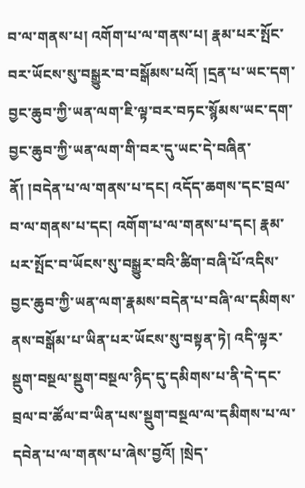བ་ལ་གནས་པ། འགོག་པ་ལ་གནས་པ། རྣམ་པར་སྤོང་བར་ཡོངས་སུ་བསྒྱུར་བ་བསྒོམས་པའོ། །དྲན་པ་ཡང་དག་བྱང་ཆུབ་ཀྱི་ཡན་ལག་ཇི་ལྟ་བར་བཏང་སྙོམས་ཡང་དག་བྱང་ཆུབ་ཀྱི་ཡན་ལག་གི་བར་དུ་ཡང་དེ་བཞིན་ནོ། །བདེན་པ་ལ་གནས་པ་དང། འདོད་ཆགས་དང་བྲལ་བ་ལ་གནས་པ་དང། འགོག་པ་ལ་གནས་པ་དང། རྣམ་པར་སྤོང་བ་ཡོངས་སུ་བསྒྱུར་བའི་ཚིག་བཞི་པོ་འདིས་བྱང་ཆུབ་ཀྱི་ཡན་ལག་རྣམས་བདེན་པ་བཞི་ལ་དམིགས་ནས་བསྒོམ་པ་ཡིན་པར་ཡོངས་སུ་བསྟན་ཏེ། འདི་ལྟར་སྡུག་བསྔལ་སྡུག་བསྔལ་ཉིད་དུ་དམིགས་པ་ནི་དེ་དང་བྲལ་བ་ཚོལ་བ་ཡིན་པས་སྡུག་བསྔལ་ལ་དམིགས་པ་ལ་དབེན་པ་ལ་གནས་པ་ཞེས་བྱའོ། །སྲེད་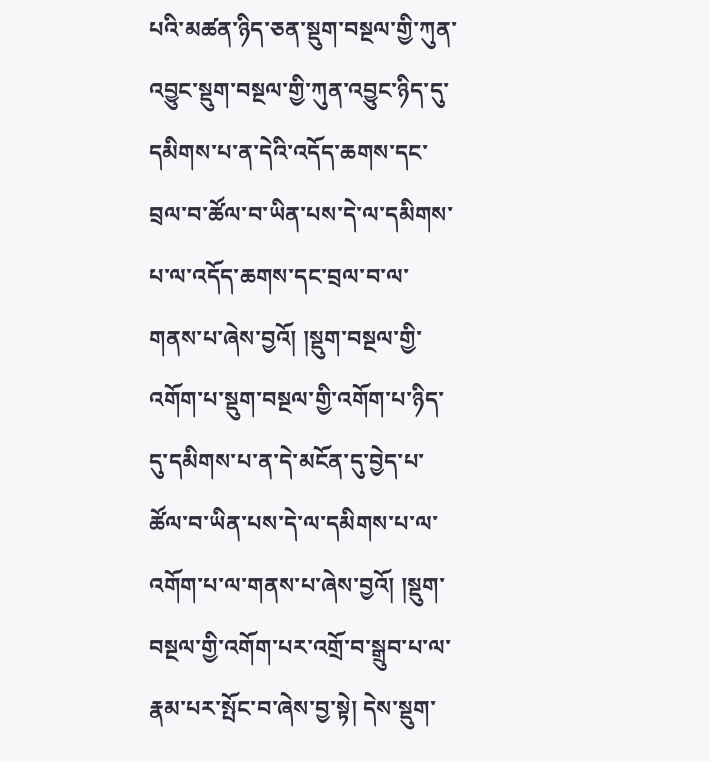པའི་མཚན་ཉིད་ཅན་སྡུག་བསྔལ་གྱི་ཀུན་འབྱུང་སྡུག་བསྔལ་གྱི་ཀུན་འབྱུང་ཉིད་དུ་དམིགས་པ་ན་དེའི་འདོད་ཆགས་དང་བྲལ་བ་ཚོལ་བ་ཡིན་པས་དེ་ལ་དམིགས་པ་ལ་འདོད་ཆགས་དང་བྲལ་བ་ལ་གནས་པ་ཞེས་བྱའོ། །སྡུག་བསྔལ་གྱི་འགོག་པ་སྡུག་བསྔལ་གྱི་འགོག་པ་ཉིད་དུ་དམིགས་པ་ན་དེ་མངོན་དུ་བྱེད་པ་ཚོལ་བ་ཡིན་པས་དེ་ལ་དམིགས་པ་ལ་འགོག་པ་ལ་གནས་པ་ཞེས་བྱའོ། །སྡུག་བསྔལ་གྱི་འགོག་པར་འགྲོ་བ་སྒྲུབ་པ་ལ་རྣམ་པར་སྤོང་བ་ཞེས་བྱ་སྟེ། དེས་སྡུག་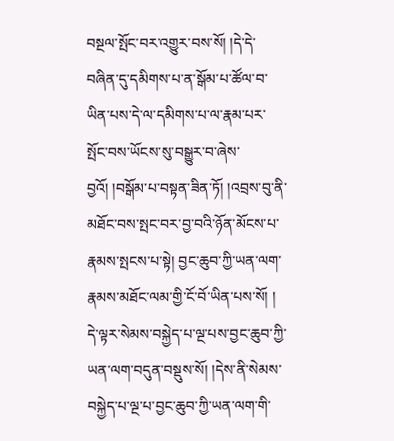བསྔལ་སྤོང་བར་འགྱུར་བས་སོ། །དེ་དེ་བཞིན་དུ་དམིགས་པ་ན་སྒོམ་པ་ཚོལ་བ་ཡིན་པས་དེ་ལ་དམིགས་པ་ལ་རྣམ་པར་སྤོང་བས་ཡོངས་སུ་བསྒྱུར་བ་ཞེས་བྱའོ། །བསྒོམ་པ་བསྟན་ཟིན་ཏོ། །འབྲས་བུ་ནི་མཐོང་བས་སྤང་བར་བྱ་བའི་ཉོན་མོངས་པ་རྣམས་སྤངས་པ་སྟེ། བྱང་ཆུབ་ཀྱི་ཡན་ལག་རྣམས་མཐོང་ལམ་གྱི་ངོ་བོ་ཡིན་པས་སོ། །
དེ་ལྟར་སེམས་བསྐྱེད་པ་ལྔ་པས་བྱང་ཆུབ་ཀྱི་ཡན་ལག་བདུན་བསྡུས་སོ། །དེས་ནི་སེམས་བསྐྱེད་པ་ལྔ་པ་བྱང་ཆུབ་ཀྱི་ཡན་ལག་གི་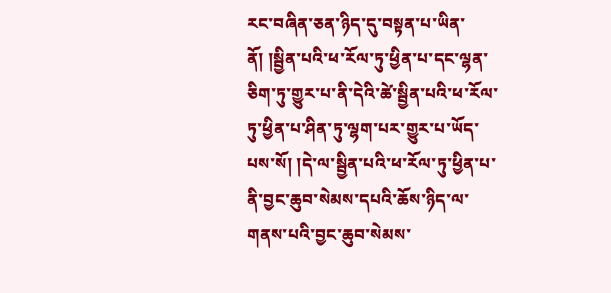རང་བཞིན་ཅན་ཉིད་དུ་བསྟན་པ་ཡིན་ནོ། །སྦྱིན་པའི་ཕ་རོལ་ཏུ་ཕྱིན་པ་དང་ལྷན་ཅིག་ཏུ་གྱུར་པ་ནི་དེའི་ཚེ་སྦྱིན་པའི་ཕ་རོལ་ཏུ་ཕྱིན་པ་ཤིན་ཏུ་ལྷག་པར་གྱུར་པ་ཡོད་པས་སོ། །དེ་ལ་སྦྱིན་པའི་ཕ་རོལ་ཏུ་ཕྱིན་པ་ནི་བྱང་ཆུབ་སེམས་དཔའི་ཆོས་ཉིད་ལ་གནས་པའི་བྱང་ཆུབ་སེམས་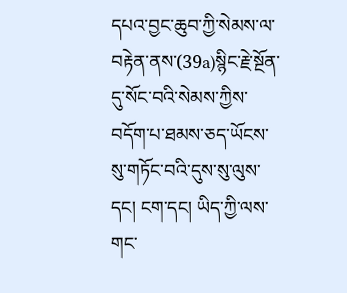དཔའ་བྱང་ཆུབ་ཀྱི་སེམས་ལ་བརྟེན་ནས་(39a)སྙིང་རྗེ་སྔོན་དུ་སོང་བའི་སེམས་ཀྱིས་བདོག་པ་ཐམས་ཅད་ཡོངས་སུ་གཏོང་བའི་དུས་སུ་ལུས་དང། ངག་དང། ཡིད་ཀྱི་ལས་གང་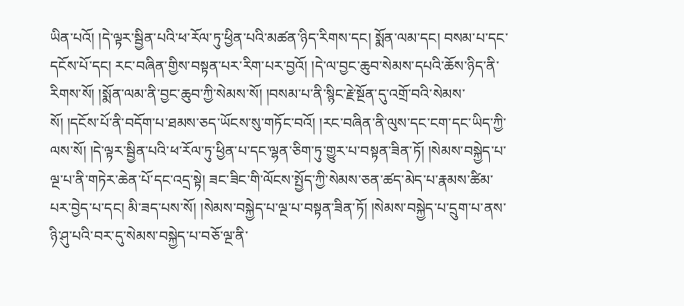ཡིན་པའོ། །དེ་ལྟར་སྦྱིན་པའི་ཕ་རོལ་ཏུ་ཕྱིན་པའི་མཚན་ཉིད་རིགས་དང། སྨོན་ལམ་དང། བསམ་པ་དང་དངོས་པོ་དང། རང་བཞིན་གྱིས་བསྟན་པར་རིག་པར་བྱའོ། །དེ་ལ་བྱང་ཆུབ་སེམས་དཔའི་ཆོས་ཉིད་ནི་རིགས་སོ། །སྨོན་ལམ་ནི་བྱང་ཆུབ་ཀྱི་སེམས་སོ། །བསམ་པ་ནི་སྙིང་རྗེ་སྔོན་དུ་འགྲོ་བའི་སེམས་སོ། །དངོས་པོ་ནི་བདོག་པ་ཐམས་ཅད་ཡོངས་སུ་གཏོང་བའོ། །རང་བཞིན་ནི་ལུས་དང་ངག་དང་ཡིད་ཀྱི་ལས་སོ། །དེ་ལྟར་སྦྱིན་པའི་ཕ་རོལ་ཏུ་ཕྱིན་པ་དང་ལྷན་ཅིག་ཏུ་གྱུར་པ་བསྟན་ཟིན་ཏོ། །སེམས་བསྐྱེད་པ་ལྔ་པ་ནི་གཏེར་ཆེན་པོ་དང་འདྲ་སྟེ། ཟང་ཟིང་གི་ལོངས་སྤྱོད་ཀྱི་སེམས་ཅན་ཚད་མེད་པ་རྣམས་ཚིམ་པར་བྱེད་པ་དང། མི་ཟད་པས་སོ། །སེམས་བསྐྱེད་པ་ལྔ་པ་བསྟན་ཟིན་ཏོ། །སེམས་བསྐྱེད་པ་དྲུག་པ་ནས་ཉི་ཤུ་པའི་བར་དུ་སེམས་བསྐྱེད་པ་བཅོ་ལྔ་ནི་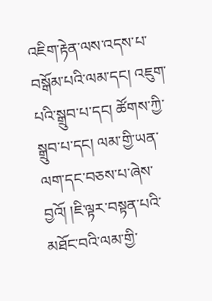འཇིག་རྟེན་ལས་འདས་པ་བསྒོམ་པའི་ལམ་དང། འཇུག་པའི་སྒྲུབ་པ་དང། ཚོགས་ཀྱི་སྒྲུབ་པ་དང། ལམ་གྱི་ཡན་ལག་དང་བཅས་པ་ཞེས་བྱའོ། །ཇི་ལྟར་བསྟན་པའི་མཐོང་བའི་ལམ་གྱི་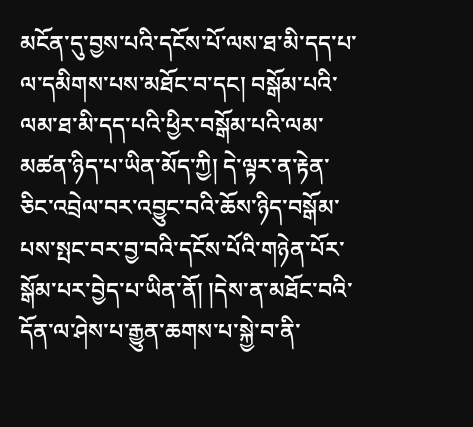མངོན་དུ་བྱས་པའི་དངོས་པོ་ལས་ཐ་མི་དད་པ་ལ་དམིགས་པས་མཐོང་བ་དང། བསྒོམ་པའི་ལམ་ཐ་མི་དད་པའི་ཕྱིར་བསྒོམ་པའི་ལམ་མཚན་ཉིད་པ་ཡིན་མོད་ཀྱི། དེ་ལྟར་ན་རྟེན་ཅིང་འབྲེལ་བར་འབྱུང་བའི་ཆོས་ཉིད་བསྒོམ་པས་སྤང་བར་བྱ་བའི་དངོས་པོའི་གཉེན་པོར་སྒོམ་པར་བྱེད་པ་ཡིན་ནོ། །དེས་ན་མཐོང་བའི་དོན་ལ་ཤེས་པ་རྒྱུན་ཆགས་པ་སྐྱེ་བ་ནི་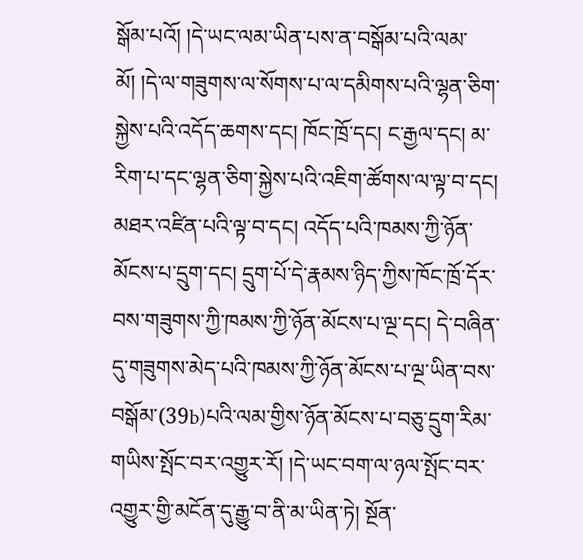སྒོམ་པའོ། །དེ་ཡང་ལམ་ཡིན་པས་ན་བསྒོམ་པའི་ལམ་མོ། །དེ་ལ་གཟུགས་ལ་སོགས་པ་ལ་དམིགས་པའི་ལྷན་ཅིག་སྐྱེས་པའི་འདོད་ཆགས་དང། ཁོང་ཁྲོ་དང། ང་རྒྱལ་དང། མ་རིག་པ་དང་ལྷན་ཅིག་སྐྱེས་པའི་འཇིག་ཚོགས་ལ་ལྟ་བ་དང། མཐར་འཛིན་པའི་ལྟ་བ་དང། འདོད་པའི་ཁམས་ཀྱི་ཉོན་མོངས་པ་དྲུག་དང། དྲུག་པོ་དེ་རྣམས་ཉིད་ཀྱིས་ཁོང་ཁྲོ་དོར་བས་གཟུགས་ཀྱི་ཁམས་ཀྱི་ཉོན་མོངས་པ་ལྔ་དང། དེ་བཞིན་དུ་གཟུགས་མེད་པའི་ཁམས་ཀྱི་ཉོན་མོངས་པ་ལྔ་ཡིན་བས་བསྒོམ་(39b)པའི་ལམ་གྱིས་ཉོན་མོངས་པ་བཅུ་དྲུག་རིམ་གཡིས་སྤོང་བར་འགྱུར་རོ། །དེ་ཡང་བག་ལ་ཉལ་སྤོང་བར་འགྱུར་གྱི་མངོན་དུ་རྒྱུ་བ་ནི་མ་ཡིན་ཏེ། སྔོན་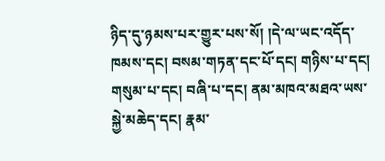ཉིད་དུ་ཉམས་པར་གྱུར་པས་སོ། །དེ་ལ་ཡང་འདོད་ཁམས་དང། བསམ་གཏན་དང་པོ་དང། གཉིས་པ་དང། གསུམ་པ་དང། བཞི་པ་དང། ནམ་མཁའ་མཐའ་ཡས་སྐྱེ་མཆེད་དང། རྣམ་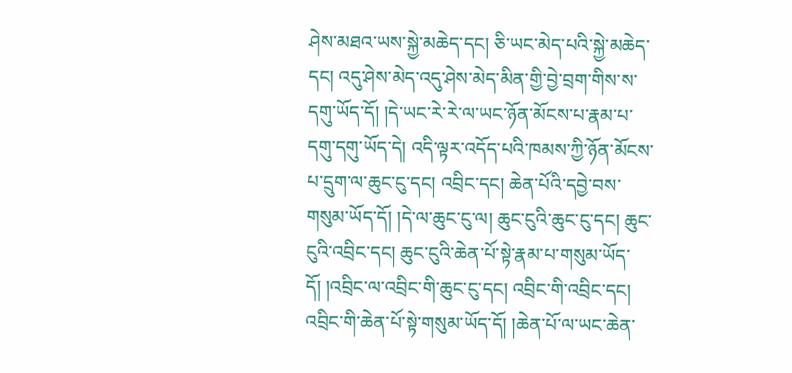ཤེས་མཐའ་ཡས་སྐྱེ་མཆེད་དང། ཅི་ཡང་མེད་པའི་སྐྱེ་མཆེད་དང། འདུ་ཤེས་མེད་འདུ་ཤེས་མེད་མིན་གྱི་བྱེ་བྲག་གིས་ས་དགུ་ཡོད་དོ། །དེ་ཡང་རེ་རེ་ལ་ཡང་ཉོན་མོངས་པ་རྣམ་པ་དགུ་དགུ་ཡོད་དེ། འདི་ལྟར་འདོད་པའི་ཁམས་ཀྱི་ཉོན་མོངས་པ་དྲུག་ལ་ཆུང་ངུ་དང། འབྲིང་དང། ཆེན་པོའི་དབྱེ་བས་གསུམ་ཡོད་དོ། །དེ་ལ་ཆུང་ངུ་ལ། ཆུང་ངུའི་ཆུང་ངུ་དང། ཆུང་ངུའི་འབྲིང་དང། ཆུང་ངུའི་ཆེན་པོ་སྟེ་རྣམ་པ་གསུམ་ཡོད་དོ། །འབྲིང་ལ་འབྲིང་གི་ཆུང་ངུ་དང། འབྲིང་གི་འབྲིང་དང། འབྲིང་གི་ཆེན་པོ་སྟེ་གསུམ་ཡོད་དོ། །ཆེན་པོ་ལ་ཡང་ཆེན་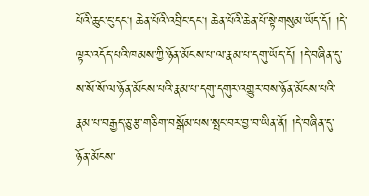པོའི་ཆུང་ངུ་དང། ཆེན་པོའི་འབྲིང་དང། ཆེན་པོའི་ཆེན་པོ་སྟེ་གསུམ་ཡོད་དོ། །དེ་ལྟར་འདོད་པའི་ཁམས་ཀྱི་ཉོན་མོངས་པ་ལ་རྣམ་པ་དགུ་ཡོད་དོ། །དེ་བཞིན་དུ་ས་སོ་སོ་ལ་ཉོན་མོངས་པའི་རྣམ་པ་དགུ་དགུར་འགྱུར་བས་ཉོན་མོངས་པའི་རྣམ་པ་བརྒྱད་ཅུ་རྩ་གཅིག་བསྒོམ་པས་སྤང་བར་བྱ་བ་ཡིན་ནོ། །དེ་བཞིན་དུ་ཉོན་མོངས་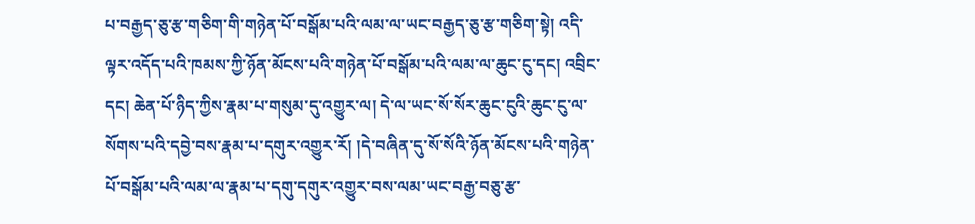པ་བརྒྱད་ཅུ་རྩ་གཅིག་གི་གཉེན་པོ་བསྒོམ་པའི་ལམ་ལ་ཡང་བརྒྱད་ཅུ་རྩ་གཅིག་སྟེ། འདི་ལྟར་འདོད་པའི་ཁམས་ཀྱི་ཉོན་མོངས་པའི་གཉེན་པོ་བསྒོམ་པའི་ལམ་ལ་ཆུང་ངུ་དང། འབྲིང་དང། ཆེན་པོ་ཉིད་ཀྱིས་རྣམ་པ་གསུམ་དུ་འགྱུར་ལ། དེ་ལ་ཡང་སོ་སོར་ཆུང་ངུའི་ཆུང་ངུ་ལ་སོགས་པའི་དབྱེ་བས་རྣམ་པ་དགུར་འགྱུར་རོ། །དེ་བཞིན་དུ་སོ་སོའི་ཉོན་མོངས་པའི་གཉེན་པོ་བསྒོམ་པའི་ལམ་ལ་རྣམ་པ་དགུ་དགུར་འགྱུར་བས་ལམ་ཡང་བརྒྱ་བཅུ་རྩ་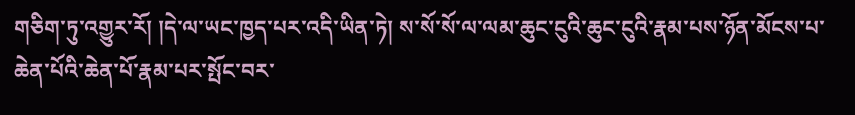གཅིག་ཏུ་འགྱུར་རོ། །དེ་ལ་ཡང་ཁྱད་པར་འདི་ཡིན་ཏེ། ས་སོ་སོ་ལ་ལམ་ཆུང་ངུའི་ཆུང་ངུའི་རྣམ་པས་ཉོན་མོངས་པ་ཆེན་པོའི་ཆེན་པོ་རྣམ་པར་སྤོང་བར་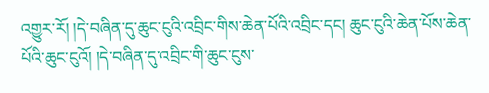འགྱུར་རོ། །དེ་བཞིན་དུ་ཆུང་ངུའི་འབྲིང་གིས་ཆེན་པོའི་འབྲིང་དང། ཆུང་ངུའི་ཆེན་པོས་ཆེན་པོའི་ཆུང་ངུའོ། །དེ་བཞིན་དུ་འབྲིང་གི་ཆུང་ངུས་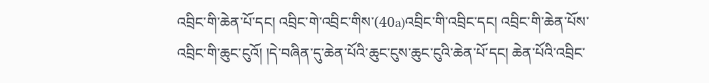འབྲིང་གི་ཆེན་པོ་དང། འབྲིང་གེ་འབྲིང་གིས་(40a)འབྲིང་གི་འབྲིང་དང། འབྲིང་གི་ཆེན་པོས་འབྲིང་གི་ཆུང་ངུའོ། །དེ་བཞིན་དུ་ཆེན་པོའི་ཆུང་ངུས་ཆུང་ངུའི་ཆེན་པོ་དང། ཆེན་པོའི་འབྲིང་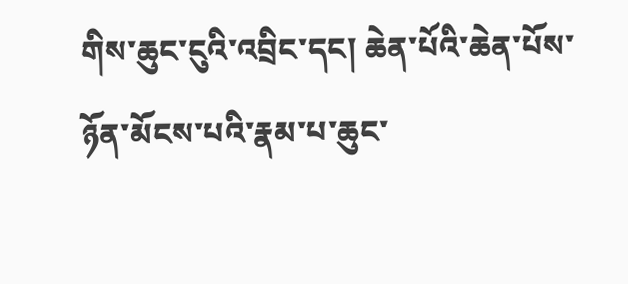གིས་ཆུང་ངུའི་འབྲིང་དང། ཆེན་པོའི་ཆེན་པོས་ཉོན་མོངས་པའི་རྣམ་པ་ཆུང་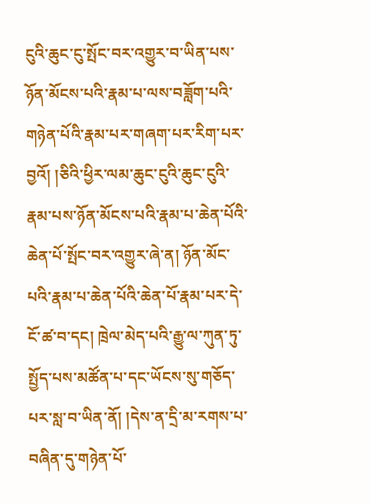ངུའི་ཆུང་ངུ་སྤོང་བར་འགྱུར་བ་ཡིན་པས་ཉོན་མོངས་པའི་རྣམ་པ་ལས་བཟློག་པའི་གཉེན་པོའི་རྣམ་པར་གཞག་པར་རིག་པར་བྱའོ། །ཅིའི་ཕྱིར་ལམ་ཆུང་ངུའི་ཆུང་ངུའི་རྣམ་པས་ཉོན་མོངས་པའི་རྣམ་པ་ཆེན་པོའི་ཆེན་པོ་སྤོང་བར་འགྱུར་ཞེ་ན། ཉོན་མོང་པའི་རྣམ་པ་ཆེན་པོའི་ཆེན་པོ་རྣམ་པར་དེ་ངོ་ཚ་བ་དང། ཁྲེལ་མེད་པའི་རྒྱུ་ལ་ཀུན་ཏུ་སྤྱོད་པས་མཚོན་པ་དང་ཡོངས་སུ་གཅོད་པར་སླ་བ་ཡིན་ནོ། །དེས་ན་དྲི་མ་རགས་པ་བཞིན་དུ་གཉེན་པོ་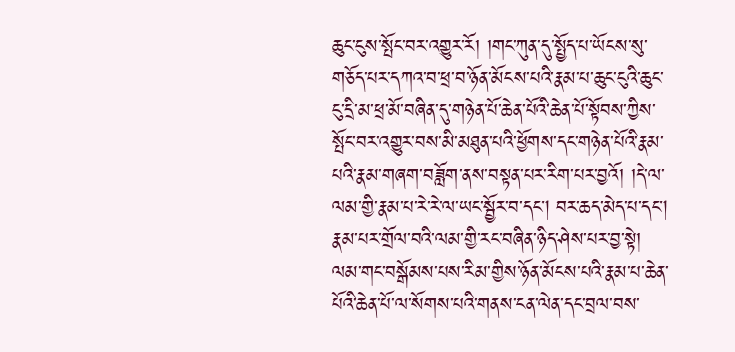ཆུང་ངུས་སྤོང་བར་འགྱུར་རོ། །གང་ཀུན་དུ་སྤྱོད་པ་ཡོངས་སུ་གཅོད་པར་དཀའ་བ་ཕྲ་བ་ཉོན་མོངས་པའི་རྣམ་པ་ཆུང་ངུའི་ཆུང་ངུ་དྲི་མ་ཕྲ་མོ་བཞིན་དུ་གཉེན་པོ་ཆེན་པོའི་ཆེན་པོ་སྟོབས་ཀྱིས་སྤོང་བར་འགྱུར་བས་མི་མཐུན་པའི་ཕྱོགས་དང་གཉེན་པོའི་རྣམ་པའི་རྣམ་གཞག་བཟློག་ནས་བསྟན་པར་རིག་པར་བྱའོ། །དེ་ལ་ལམ་གྱི་རྣམ་པ་རེ་རེ་ལ་ཡང་སྦྱོར་བ་དང། བར་ཆད་མེད་པ་དང། རྣམ་པར་གྲོལ་བའི་ལམ་གྱི་རང་བཞིན་ཉིད་ཤེས་པར་བྱ་སྟེ། ལམ་གང་བསྒོམས་པས་རིམ་གྱིས་ཉོན་མོངས་པའི་རྣམ་པ་ཆེན་པོའི་ཆེན་པོ་ལ་སོགས་པའི་གནས་ངན་ལེན་དང་བྲལ་བས་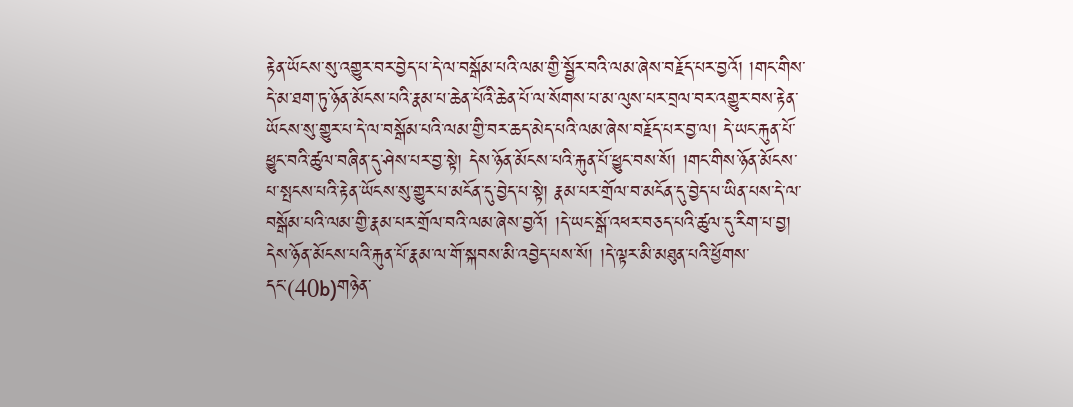རྟེན་ཡོངས་སུ་འགྱུར་བར་བྱེད་པ་དེ་ལ་བསྒོམ་པའི་ལམ་གྱི་སྦྱོར་བའི་ལམ་ཞེས་བརྗོད་པར་བྱའོ། །གང་གིས་དེ་མ་ཐག་ཏུ་ཉོན་མོངས་པའི་རྣམ་པ་ཆེན་པོའི་ཆེན་པོ་ལ་སོགས་པ་མ་ལུས་པར་བྲལ་བར་འགྱུར་བས་རྟེན་ཡོངས་སུ་གྱུར་པ་དེ་ལ་བསྒོམ་པའི་ལམ་གྱི་བར་ཆད་མེད་པའི་ལམ་ཞེས་བརྗོད་པར་བྱ་ལ། དེ་ཡང་རྐུན་པོ་ཕྱུང་བའི་ཚུལ་བཞིན་དུ་ཤེས་པར་བྱ་སྟེ། དེས་ཉོན་མོངས་པའི་རྐུན་པོ་ཕྱུང་བས་སོ། །གང་གིས་ཉོན་མོངས་པ་སྤངས་པའི་རྟེན་ཡོངས་སུ་གྱུར་པ་མངོན་དུ་བྱེད་པ་སྟེ། རྣམ་པར་གྲོལ་བ་མངོན་དུ་བྱེད་པ་ཡིན་པས་དེ་ལ་བསྒོམ་པའི་ལམ་གྱི་རྣམ་པར་གྲོལ་བའི་ལམ་ཞེས་བྱའོ། །དེ་ཡང་སྒོ་འཕར་བཅད་པའི་ཚུལ་དུ་རིག་པ་བྱ། དེས་ཉོན་མོངས་པའི་རྐུན་པོ་རྣམ་ལ་གོ་སྐབས་མི་འབྱེད་པས་སོ། །དེ་ལྟར་མི་མཐུན་པའི་ཕྱོགས་དང་(40b)གཉེན་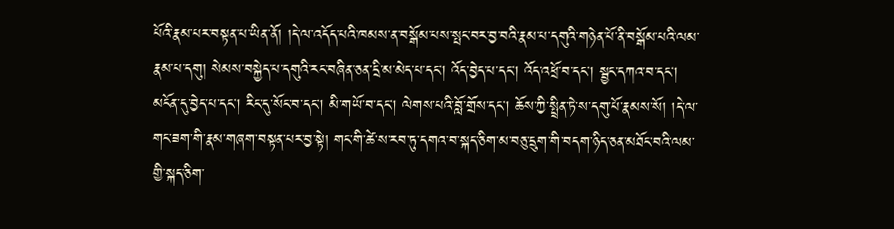པོའི་རྣམ་པར་བསྟན་པ་ཡིན་ནོ། །དེ་ལ་འདོད་པའི་ཁམས་ན་བསྒོམ་པས་སྤང་བར་བྱ་བའི་རྣམ་པ་དགུའི་གཉེན་པོ་ནི་བསྒོམ་པའི་ལམ་རྣམ་པ་དགུ། སེམས་བསྐྱེད་པ་དགུའི་རང་བཞིན་ཅན་དྲི་མ་མེད་པ་དང། འོད་བྱེད་པ་དང། འོད་འཕྲོ་བ་དང། སྦྱང་དཀའ་བ་དང། མངོན་དུ་བྱེད་པ་དང། རིང་དུ་སོང་བ་དང། མི་གཡོ་བ་དང། ལེགས་པའི་བློ་གྲོས་དང། ཆོས་ཀྱི་སྤྲིན་ཏེ་ས་དགུ་པོ་རྣམས་སོ། །དེ་ལ་གང་ཟག་གི་རྣམ་གཞག་བསྟན་པར་བྱ་སྟེ། གང་གི་ཚེ་ས་རབ་ཏུ་དགའ་བ་སྐད་ཅིག་མ་བཅུ་དྲུག་གི་བདག་ཉིད་ཅན་མཐོང་བའི་ལམ་གྱི་སྐད་ཅིག་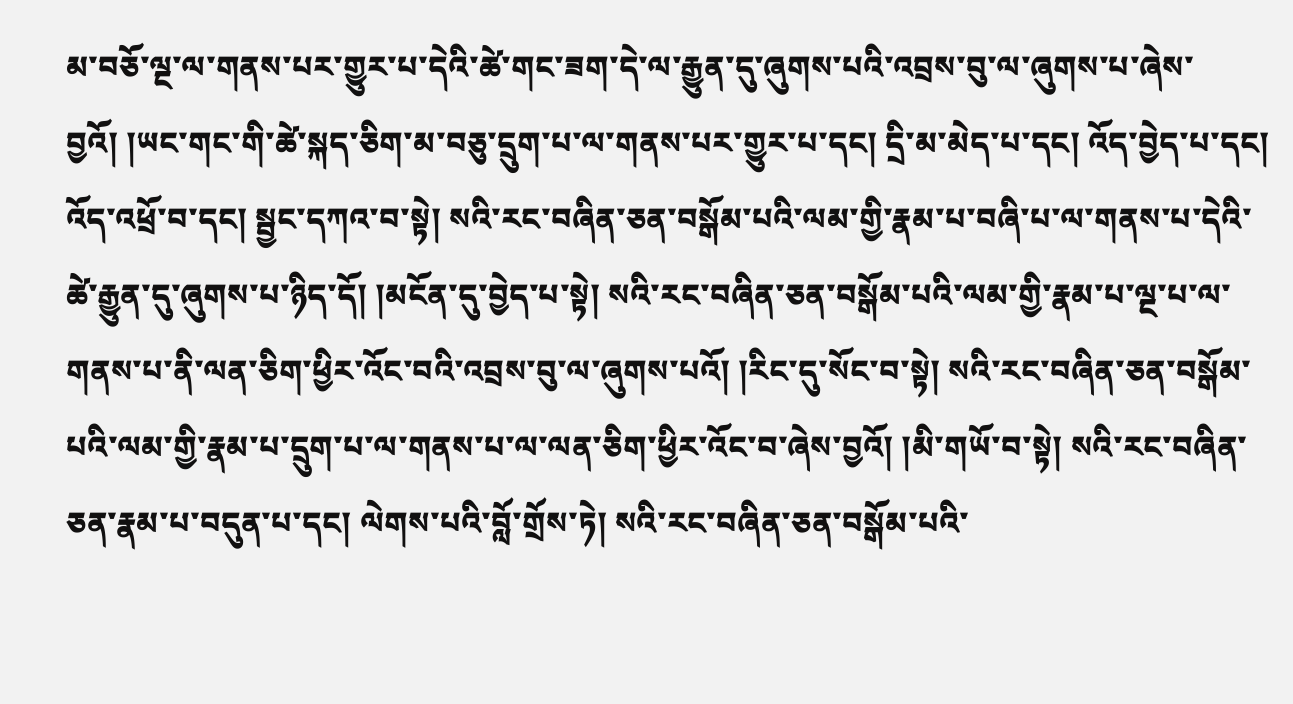མ་བཅོ་ལྔ་ལ་གནས་པར་གྱུར་པ་དེའི་ཚེ་གང་ཟག་དེ་ལ་རྒྱུན་དུ་ཞུགས་པའི་འབྲས་བུ་ལ་ཞུགས་པ་ཞེས་བྱའོ། །ཡང་གང་གི་ཚེ་སྐད་ཅིག་མ་བཅུ་དྲུག་པ་ལ་གནས་པར་གྱུར་པ་དང། དྲི་མ་མེད་པ་དང། འོད་བྱེད་པ་དང། འོད་འཕྲོ་བ་དང། སྦྱང་དཀའ་བ་སྟེ། སའི་རང་བཞིན་ཅན་བསྒོམ་པའི་ལམ་གྱི་རྣམ་པ་བཞི་པ་ལ་གནས་པ་དེའི་ཚེ་རྒྱུན་དུ་ཞུགས་པ་ཉིད་དོ། །མངོན་དུ་བྱེད་པ་སྟེ། སའི་རང་བཞིན་ཅན་བསྒོམ་པའི་ལམ་གྱི་རྣམ་པ་ལྔ་པ་ལ་གནས་པ་ནི་ལན་ཅིག་ཕྱིར་འོང་བའི་འབྲས་བུ་ལ་ཞུགས་པའོ། །རིང་དུ་སོང་བ་སྟེ། སའི་རང་བཞིན་ཅན་བསྒོམ་པའི་ལམ་གྱི་རྣམ་པ་དྲུག་པ་ལ་གནས་པ་ལ་ལན་ཅིག་ཕྱིར་འོང་བ་ཞེས་བྱའོ། །མི་གཡོ་བ་སྟེ། སའི་རང་བཞིན་ཅན་རྣམ་པ་བདུན་པ་དང། ལེགས་པའི་བློ་གྲོས་ཏེ། སའི་རང་བཞིན་ཅན་བསྒོམ་པའི་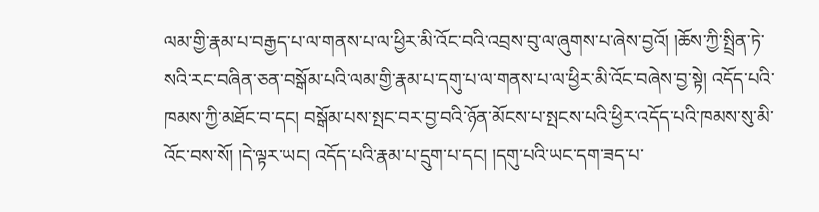ལམ་གྱི་རྣམ་པ་བརྒྱད་པ་ལ་གནས་པ་ལ་ཕྱིར་མི་འོང་བའི་འབྲས་བུ་ལ་ཞུགས་པ་ཞེས་བྱའོ། །ཆོས་ཀྱི་སྤྲིན་ཏེ་སའི་རང་བཞིན་ཅན་བསྒོམ་པའི་ལམ་གྱི་རྣམ་པ་དགུ་པ་ལ་གནས་པ་ལ་ཕྱིར་མི་འོང་བཞེས་བྱ་སྟེ། འདོད་པའི་ཁམས་ཀྱི་མཐོང་བ་དང། བསྒོམ་པས་སྤང་བར་བྱ་བའི་ཉོན་མོངས་པ་སྤངས་པའི་ཕྱིར་འདོད་པའི་ཁམས་སུ་མི་འོང་བས་སོ། །དེ་ལྟར་ཡང། འདོད་པའི་རྣམ་པ་དྲུག་པ་དང། །དགུ་པའི་ཡང་དག་ཟད་པ་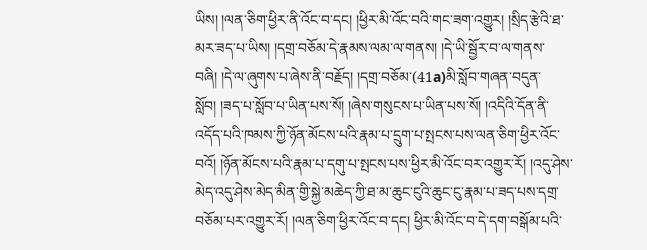ཡིས། །ལན་ཅིག་ཕྱིར་ནི་འོང་བ་དང། །ཕྱིར་མི་འོང་བའི་གང་ཟག་འགྱུར། །སྲིད་རྩེའི་ཐ་མར་ཟད་པ་ཡིས། །དགྲ་བཅོམ་དེ་རྣམས་ལམ་ལ་གནས། །དེ་ཡི་སྦྱོར་བ་ལ་གནས་བཞི། །དེ་ལ་ཞུགས་པ་ཞེས་ནི་བརྗོད། །དགྲ་བཅོམ་(41a)མི་སློབ་གཞན་བདུན་སློབ། །ཟད་པ་སློབ་པ་ཡིན་པས་སོ། །ཞེས་གསུངས་པ་ཡིན་པས་སོ། །འདིའི་དོན་ནི་འདོད་པའི་ཁམས་ཀྱི་ཉོན་མོངས་པའི་རྣམ་པ་དྲུག་པ་སྤངས་པས་ལན་ཅིག་ཕྱིར་འོང་བའོ། །ཉོན་མོངས་པའི་རྣམ་པ་དགུ་པ་སྤངས་པས་ཕྱིར་མི་འོང་བར་འགྱུར་རོ། །འདུ་ཤེས་མེད་འདུ་ཤེས་མེད་མིན་གྱི་སྐྱེ་མཆེད་ཀྱི་ཐ་མ་ཆུང་ངུའི་ཆུང་ངུ་རྣམ་པ་ཟད་པས་དགྲ་བཅོམ་པར་འགྱུར་རོ། །ལན་ཅིག་ཕྱིར་འོང་བ་དང། ཕྱིར་མི་འོང་བ་དེ་དག་བསྒོམ་པའི་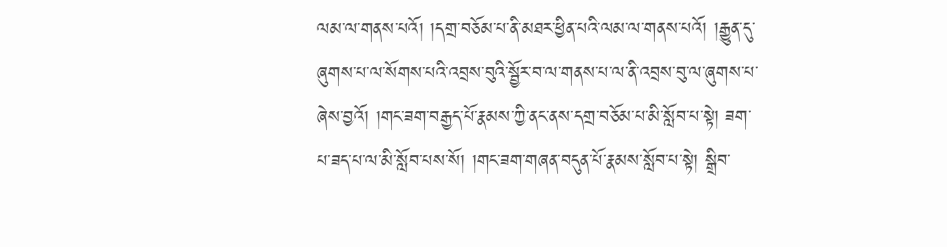ལམ་ལ་གནས་པའོ། །དགྲ་བཅོམ་པ་ནི་མཐར་ཕྱིན་པའི་ལམ་ལ་གནས་པའོ། །རྒྱུན་དུ་ཞུགས་པ་ལ་སོགས་པའི་འབྲས་བུའི་སྦྱོར་བ་ལ་གནས་པ་ལ་ནི་འབྲས་བུ་ལ་ཞུགས་པ་ཞེས་བྱའོ། །གང་ཟག་བརྒྱད་པོ་རྣམས་ཀྱི་ནང་ནས་དགྲ་བཅོམ་པ་མི་སློབ་པ་སྟེ། ཟག་པ་ཟད་པ་ལ་མི་སློབ་པས་སོ། །གང་ཟག་གཞན་བདུན་པོ་རྣམས་སློབ་པ་སྟེ། སྒྲིབ་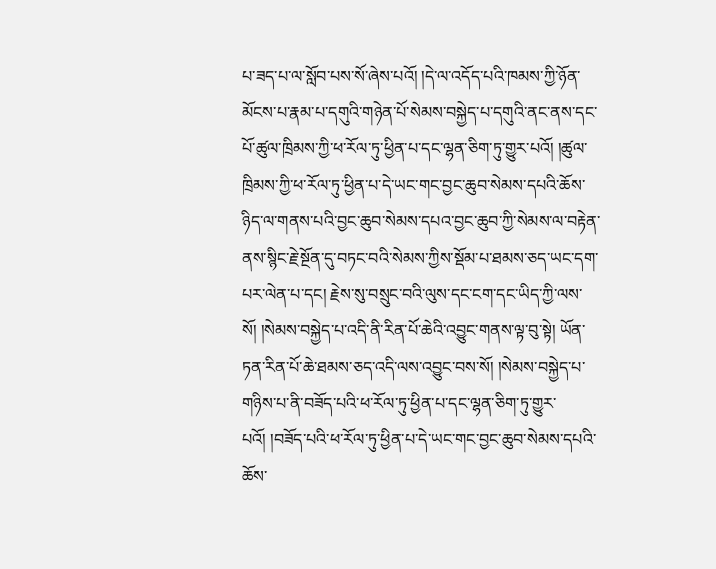པ་ཟད་པ་ལ་སློབ་པས་སོ་ཞེས་པའོ། །དེ་ལ་འདོད་པའི་ཁམས་ཀྱི་ཉོན་མོངས་པ་རྣམ་པ་དགུའི་གཉེན་པོ་སེམས་བསྐྱེད་པ་དགུའི་ནང་ནས་དང་པོ་ཚུལ་ཁྲིམས་ཀྱི་ཕ་རོལ་ཏུ་ཕྱིན་པ་དང་ལྷན་ཅིག་ཏུ་གྱུར་པའོ། །ཚུལ་ཁྲིམས་ཀྱི་ཕ་རོལ་ཏུ་ཕྱིན་པ་དེ་ཡང་གང་བྱང་ཆུབ་སེམས་དཔའི་ཆོས་ཉིད་ལ་གནས་པའི་བྱང་ཆུབ་སེམས་དཔའ་བྱང་ཆུབ་ཀྱི་སེམས་ལ་བརྟེན་ནས་སྙིང་རྗེ་སྔོན་དུ་བཏང་བའི་སེམས་ཀྱིས་སྡོམ་པ་ཐམས་ཅད་ཡང་དག་པར་ལེན་པ་དང། རྗེས་སུ་བསྲུང་བའི་ལུས་དང་ངག་དང་ཡིད་ཀྱི་ལས་སོ། །སེམས་བསྐྱེད་པ་འདི་ནི་རིན་པོ་ཆེའི་འབྱུང་གནས་ལྟ་བུ་སྟེ། ཡོན་ཏན་རིན་པོ་ཆེ་ཐམས་ཅད་འདི་ལས་འབྱུང་བས་སོ། །སེམས་བསྐྱེད་པ་གཉིས་པ་ནི་བཟོད་པའི་ཕ་རོལ་ཏུ་ཕྱིན་པ་དང་ལྷན་ཅིག་ཏུ་གྱུར་པའོ། །བཟོད་པའི་ཕ་རོལ་ཏུ་ཕྱིན་པ་དེ་ཡང་གང་བྱང་ཆུབ་སེམས་དཔའི་ཆོས་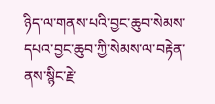ཉིད་ལ་གནས་པའི་བྱང་ཆུབ་སེམས་དཔའ་བྱང་ཆུབ་ཀྱི་སེམས་ལ་བརྟེན་ནས་སྙིང་རྗེ་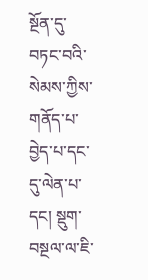སྔོན་དུ་བཏང་བའི་སེམས་ཀྱིས་གནོད་པ་བྱེད་པ་དང་དུ་ལེན་པ་དང། སྡུག་བསྔལ་ལ་ཇི་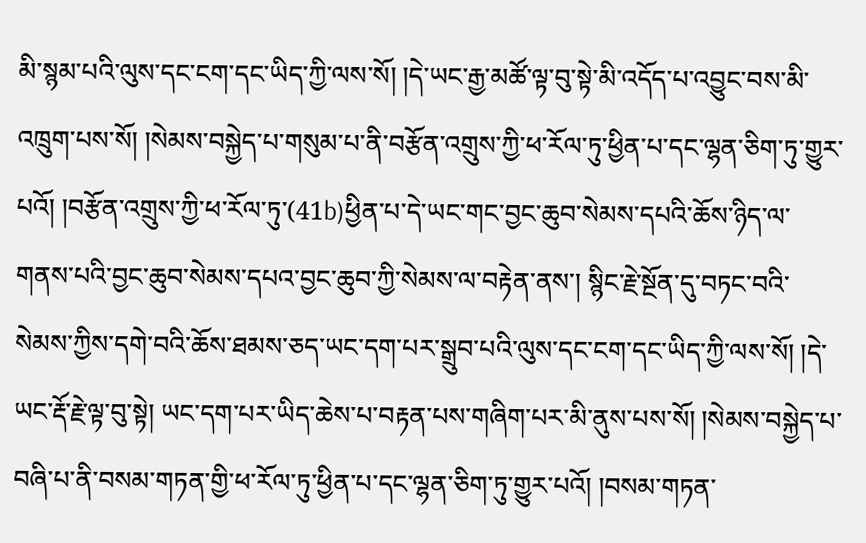མི་སྙམ་པའི་ལུས་དང་ངག་དང་ཡིད་ཀྱི་ལས་སོ། །དེ་ཡང་རྒྱ་མཚོ་ལྟ་བུ་སྟེ་མི་འདོད་པ་འབྱུང་བས་མི་འཁྲུག་པས་སོ། །སེམས་བསྐྱེད་པ་གསུམ་པ་ནི་བརྩོན་འགྲུས་ཀྱི་ཕ་རོལ་ཏུ་ཕྱིན་པ་དང་ལྷན་ཅིག་ཏུ་གྱུར་པའོ། །བརྩོན་འགྲུས་ཀྱི་ཕ་རོལ་ཏུ་(41b)ཕྱིན་པ་དེ་ཡང་གང་བྱང་ཆུབ་སེམས་དཔའི་ཆོས་ཉིད་ལ་གནས་པའི་བྱང་ཆུབ་སེམས་དཔའ་བྱང་ཆུབ་ཀྱི་སེམས་ལ་བརྟེན་ནས་། སྙིང་རྗེ་སྔོན་དུ་བཏང་བའི་སེམས་ཀྱིས་དགེ་བའི་ཆོས་ཐམས་ཅད་ཡང་དག་པར་སྒྲུབ་པའི་ལུས་དང་ངག་དང་ཡིད་ཀྱི་ལས་སོ། །དེ་ཡང་རྡོ་རྗེ་ལྟ་བུ་སྟེ། ཡང་དག་པར་ཡིད་ཆེས་པ་བརྟན་པས་གཞིག་པར་མི་ནུས་པས་སོ། །སེམས་བསྐྱེད་པ་བཞི་པ་ནི་བསམ་གཏན་གྱི་ཕ་རོལ་ཏུ་ཕྱིན་པ་དང་ལྷན་ཅིག་ཏུ་གྱུར་པའོ། །བསམ་གཏན་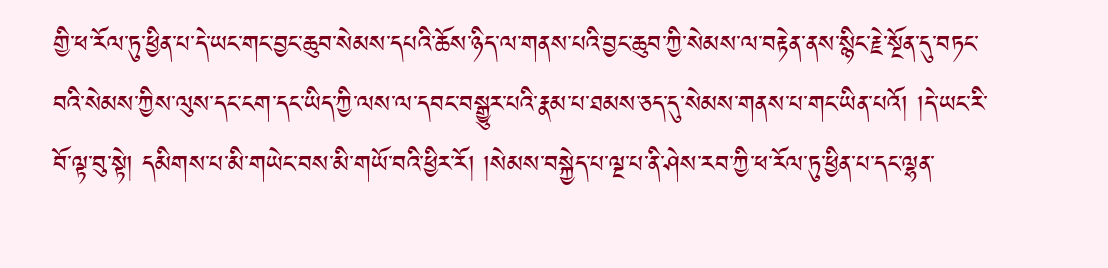གྱི་ཕ་རོལ་ཏུ་ཕྱིན་པ་དེ་ཡང་གང་བྱང་ཆུབ་སེམས་དཔའི་ཆོས་ཉིད་ལ་གནས་པའི་བྱང་ཆུབ་ཀྱི་སེམས་ལ་བརྟེན་ནས་སྙིང་རྗེ་སྔོན་དུ་བཏང་བའི་སེམས་ཀྱིས་ལུས་དང་ངག་དང་ཡིད་ཀྱི་ལས་ལ་དབང་བསྒྱུར་པའི་རྣམ་པ་ཐམས་ཅད་དུ་སེམས་གནས་པ་གང་ཡིན་པའོ། །དེ་ཡང་རི་བོ་ལྟ་བུ་སྟེ། དམིགས་པ་མི་གཡེང་བས་མི་གཡོ་བའི་ཕྱིར་རོ། །སེམས་བསྐྱེད་པ་ལྔ་པ་ནི་ཤེས་རབ་ཀྱི་ཕ་རོལ་ཏུ་ཕྱིན་པ་དང་ལྷན་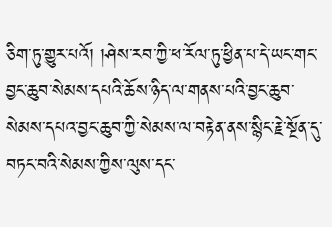ཅིག་ཏུ་གྱུར་པའོ། །ཤེས་རབ་ཀྱི་ཕ་རོལ་ཏུ་ཕྱིན་པ་དེ་ཡང་གང་བྱང་ཆུབ་སེམས་དཔའི་ཆོས་ཉིད་ལ་གནས་པའི་བྱང་ཆུབ་སེམས་དཔའ་བྱང་ཆུབ་ཀྱི་སེམས་ལ་བརྟེན་ནས་སྙིང་རྗེ་སྔོན་དུ་བཏང་བའི་སེམས་ཀྱིས་ལུས་དང་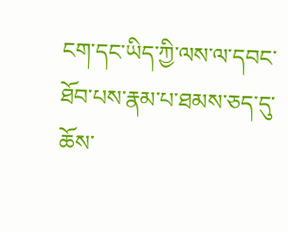ངག་དང་ཡིད་ཀྱི་ལས་ལ་དབང་ཐོབ་པས་རྣམ་པ་ཐམས་ཅད་དུ་ཆོས་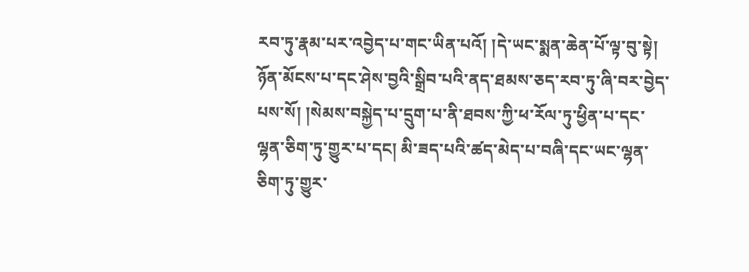རབ་ཏུ་རྣམ་པར་འབྱེད་པ་གང་ཡིན་པའོ། །དེ་ཡང་སྨན་ཆེན་པོ་ལྟ་བུ་སྟེ། ཉོན་མོངས་པ་དང་ཤེས་བྱའི་སྒྲིབ་པའི་ནད་ཐམས་ཅད་རབ་ཏུ་ཞི་བར་བྱེད་པས་སོ། །སེམས་བསྐྱེད་པ་དྲུག་པ་ནི་ཐབས་ཀྱི་ཕ་རོལ་ཏུ་ཕྱིན་པ་དང་ལྷན་ཅིག་ཏུ་གྱུར་པ་དང། མི་ཟད་པའི་ཚད་མེད་པ་བཞི་དང་ཡང་ལྷན་ཅིག་ཏུ་གྱུར་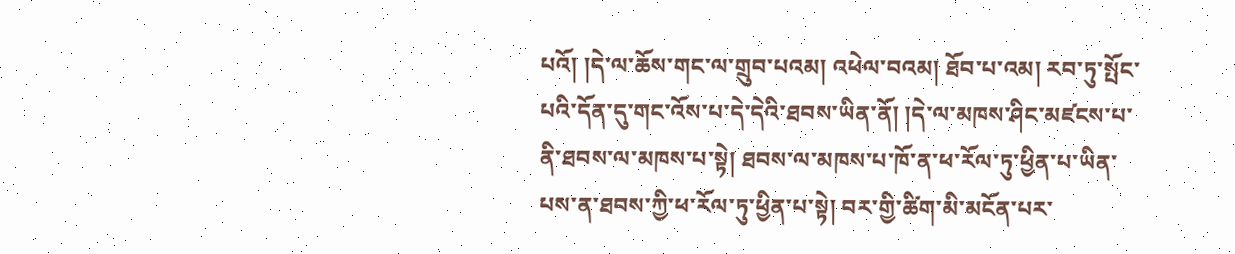པའོ། །དེ་ལ་ཆོས་གང་ལ་གྲུབ་པའམ། འཕེལ་བའམ། ཐོབ་པ་འམ། རབ་ཏུ་སྤོང་པའི་དོན་དུ་གང་འོས་པ་དེ་དེའི་ཐབས་ཡིན་ནོ། །དེ་ལ་མཁས་ཤིང་མཛངས་པ་ནི་ཐབས་ལ་མཁས་པ་སྟེ། ཐབས་ལ་མཁས་པ་ཁོ་ན་ཕ་རོལ་ཏུ་ཕྱིན་པ་ཡིན་པས་ན་ཐབས་ཀྱི་ཕ་རོལ་ཏུ་ཕྱིན་པ་སྟེ། བར་གྱི་ཚིག་མི་མངོན་པར་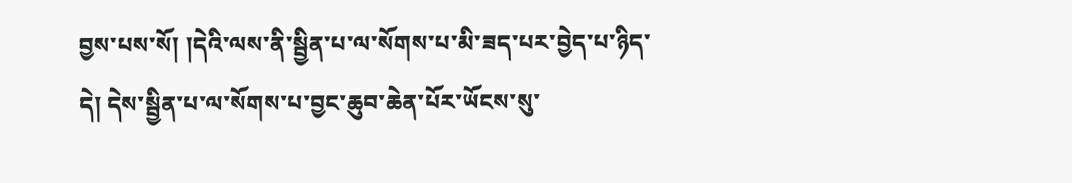བྱས་པས་སོ། །དེའི་ལས་ནི་སྦྱིན་པ་ལ་སོགས་པ་མི་ཟད་པར་བྱེད་པ་ཉིད་དེ། དེས་སྦྱིན་པ་ལ་སོགས་པ་བྱང་ཆུབ་ཆེན་པོར་ཡོངས་སུ་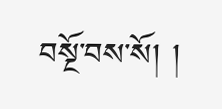བསྔོ་བས་སོ། །